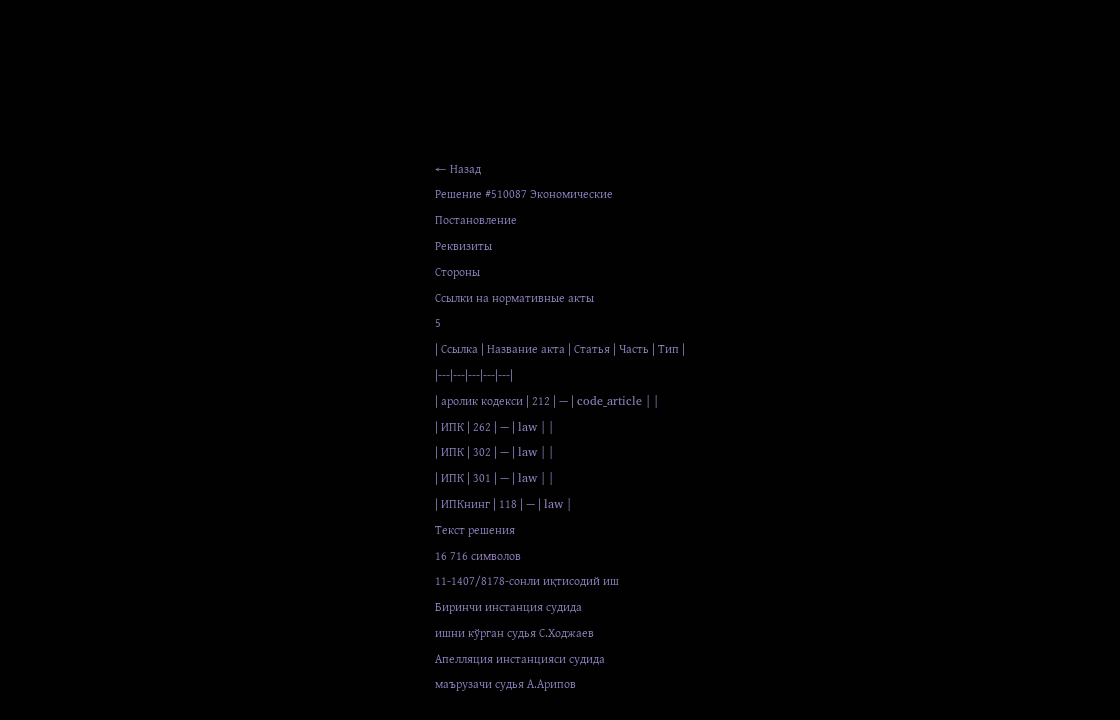← Назад
Решение #510087 Экономические
Постановление
Реквизиты
Стороны
Ссылки на нормативные акты
5
| Ссылка | Название акта | Статья | Часть | Тип |
|---|---|---|---|---|
| аролик кодекси | 212 | — | code_article | |
| ИПК | 262 | — | law | |
| ИПК | 302 | — | law | |
| ИПК | 301 | — | law | |
| ИПКнинг | 118 | — | law |
Текст решения
16 716 символов
11-1407/8178-сонли иқтисодий иш
Биринчи инстанция судида
ишни кўрган судья С.Ходжаев
Апелляция инстанцияси судида
маърузачи судья А.Арипов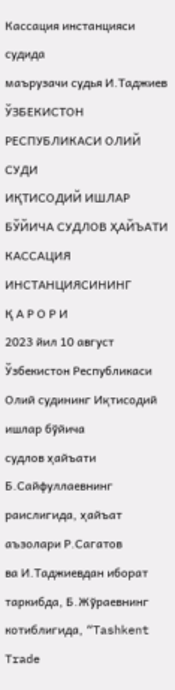Кассация инстанцияси судида
маърузачи судья И.Таджиев
ЎЗБЕКИСТОН РЕСПУБЛИКАСИ ОЛИЙ СУДИ
ИҚТИСОДИЙ ИШЛАР БЎЙИЧА СУДЛОВ ҲАЙЪАТИ
КАССАЦИЯ ИНСТАНЦИЯСИНИНГ
Қ А Р О Р И
2023 йил 10 август
Ўзбекистон Республикаси Олий судининг Иқтисодий ишлар бўйича
судлов ҳайъати Б.Сайфуллаевнинг раислигида, ҳайъат аъзолари Р.Сагатов
ва И.Таджиевдан иборат таркибда, Б.Жўраевнинг котиблигида, “Tashkent Trade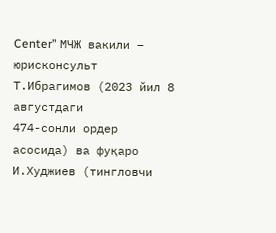Center” МЧЖ вакили – юрисконсульт Т.Ибрагимов (2023 йил 8 августдаги
474-сонли ордер асосида) ва фуқаро И.Худжиев (тингловчи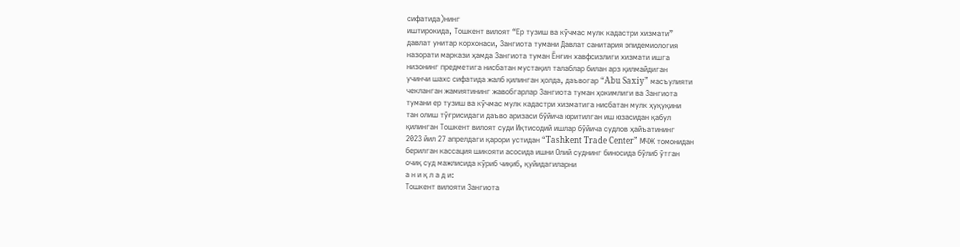сифатида)нинг
иштирокида, Тошкент вилоят “Ер тузиш ва кўчмас мулк кадастри хизмати”
давлат унитар корхонаси, Зангиота тумани Давлат санитария эпидемиология
назорати маркази ҳамда Зангиота туман Ёнғин хавфсизлиги хизмати ишга
низонинг предметига нисбатан мустақил талаблар билан арз қилмайдиган
учинчи шахс сифатида жалб қилинган ҳолда, даъвогар “Abu Saxiy” масъулияти
чекланган жамиятининг жавобгарлар Зангиота туман ҳокимлиги ва Зангиота
тумани ер тузиш ва кўчмас мулк кадастри хизматига нисбатан мулк ҳуқуқини
тан олиш тўғрисидаги даъво аризаси бўйича юритилган иш юзасидан қабул
қилинган Тошкент вилоят суди Иқтисодий ишлар бўйича судлов ҳайъатининг
2023 йил 27 апрелдаги қарори устидан “Tashkent Trade Center” МЧЖ томонидан
берилган кассация шикояти асосида ишни Олий суднинг биносида бўлиб ўтган
очиқ суд мажлисида кўриб чиқиб, қуйидагиларни
а н и қ л а д и:
Тошкент вилояти Зангиота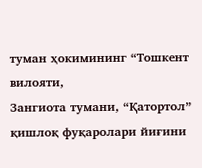туман ҳокимининг “Тошкент вилояти,
Зангиота тумани, “Қатортол” қишлоқ фуқаролари йиғини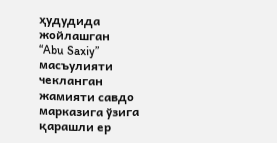ҳудудида жойлашган
“Abu Saxiy” масъулияти чекланган жамияти савдо марказига ўзига қарашли ер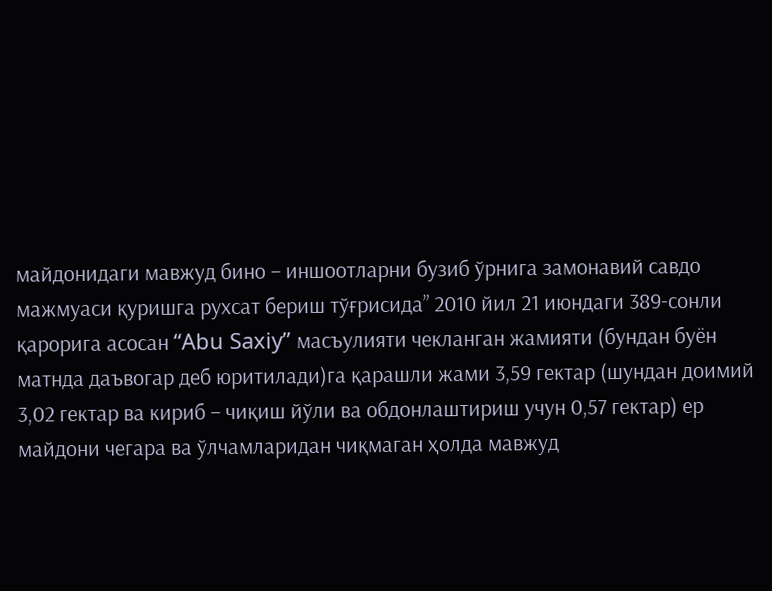майдонидаги мавжуд бино – иншоотларни бузиб ўрнига замонавий савдо
мажмуаси қуришга рухсат бериш тўғрисида” 2010 йил 21 июндаги 389-сонли
қарорига асосан “Abu Saxiy” масъулияти чекланган жамияти (бундан буён
матнда даъвогар деб юритилади)га қарашли жами 3,59 гектар (шундан доимий
3,02 гектар ва кириб – чиқиш йўли ва обдонлаштириш учун 0,57 гектар) ер
майдони чегара ва ўлчамларидан чиқмаган ҳолда мавжуд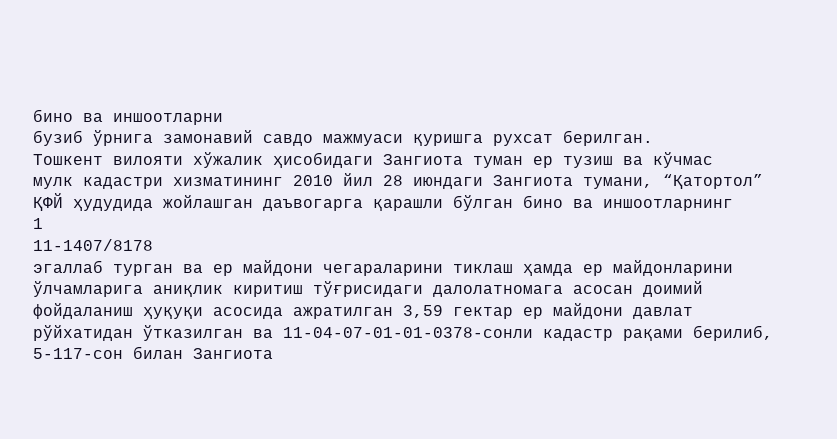бино ва иншоотларни
бузиб ўрнига замонавий савдо мажмуаси қуришга рухсат берилган.
Тошкент вилояти хўжалик ҳисобидаги Зангиота туман ер тузиш ва кўчмас
мулк кадастри хизматининг 2010 йил 28 июндаги Зангиота тумани, “Қатортол”
ҚФЙ ҳудудида жойлашган даъвогарга қарашли бўлган бино ва иншоотларнинг
1
11-1407/8178
эгаллаб турган ва ер майдони чегараларини тиклаш ҳамда ер майдонларини
ўлчамларига аниқлик киритиш тўғрисидаги далолатномага асосан доимий
фойдаланиш ҳуқуқи асосида ажратилган 3,59 гектар ер майдони давлат
рўйхатидан ўтказилган ва 11-04-07-01-01-0378-сонли кадастр рақами берилиб,
5-117-сон билан Зангиота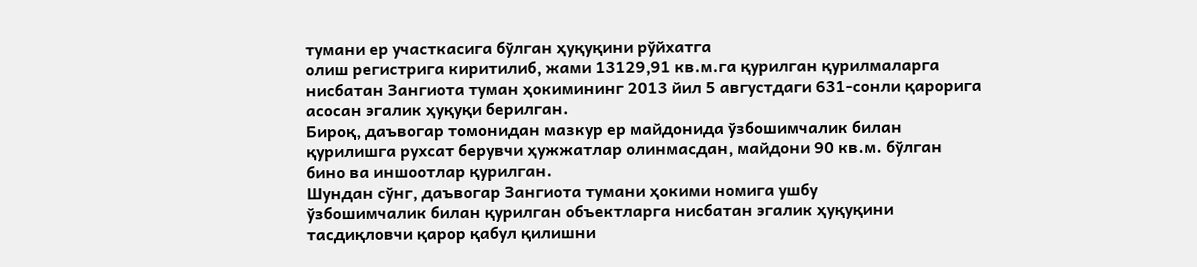тумани ер участкасига бўлган ҳуқуқини рўйхатга
олиш регистрига киритилиб, жами 13129,91 кв.м.га қурилган қурилмаларга
нисбатан Зангиота туман ҳокимининг 2013 йил 5 августдаги 631-сонли қарорига
асосан эгалик ҳуқуқи берилган.
Бироқ, даъвогар томонидан мазкур ер майдонида ўзбошимчалик билан
қурилишга рухсат берувчи ҳужжатлар олинмасдан, майдони 90 кв.м. бўлган
бино ва иншоотлар қурилган.
Шундан сўнг, даъвогар Зангиота тумани ҳокими номига ушбу
ўзбошимчалик билан қурилган объектларга нисбатан эгалик ҳуқуқини
тасдиқловчи қарор қабул қилишни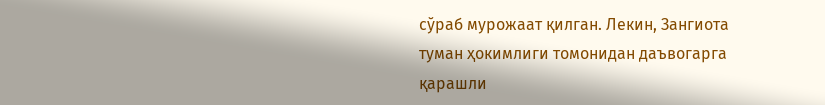сўраб мурожаат қилган. Лекин, Зангиота
туман ҳокимлиги томонидан даъвогарга қарашли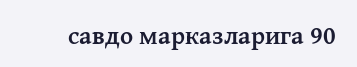савдо марказларига 90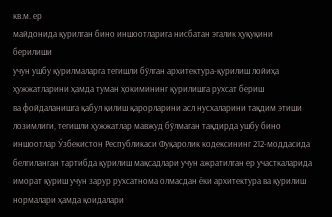кв.м. ер
майдонида қурилган бино иншоотларига нисбатан эгалик ҳуқуқини берилиши
учун ушбу қурилмаларга тегишли бўлган архитектура-қурилиш лойиҳа
ҳужжатларини ҳамда туман ҳокимининг қурилишга рухсат бериш
ва фойдаланишга қабул қилиш қарорларини асл нусхаларини тақдим этиши
лозимлиги, тегишли ҳужжатлар мавжуд бўлмаган тақдирда ушбу бино
иншоотлар Ўзбекистон Республикаси Фуқаролик кодексининг 212-моддасида
белгиланган тартибда қурилиш мақсадлари учун ажратилган ер участкаларида
иморат қуриш учун зарур рухсатнома олмасдан ёки архитектура ва қурилиш
нормалари ҳамда қоидалари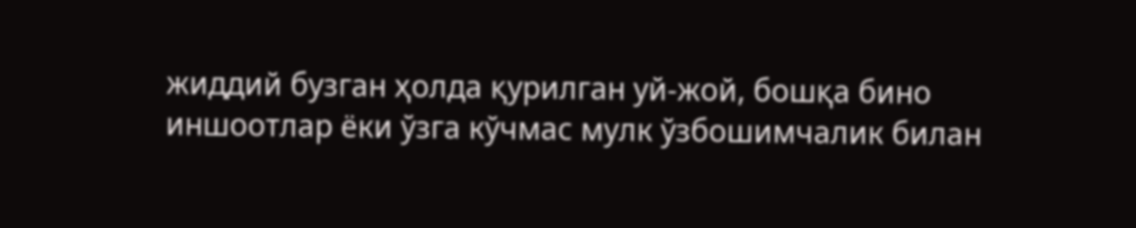жиддий бузган ҳолда қурилган уй-жой, бошқа бино
иншоотлар ёки ўзга кўчмас мулк ўзбошимчалик билан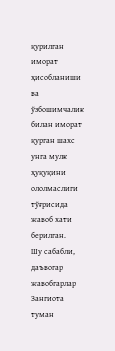қурилган иморат
ҳисобланиши ва ўзбошимчалик билан иморат қурган шахс унга мулк ҳуқуқини
ололмаслиги тўғрисида жавоб хати берилган.
Шу сабабли, даъвогар жавобгарлар Зангиота туман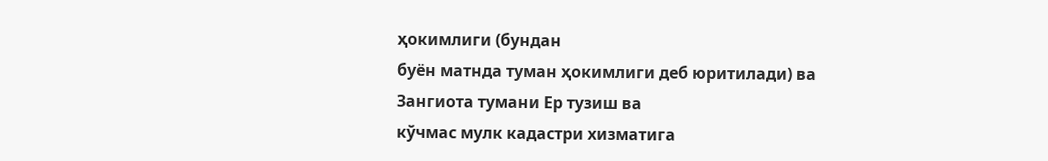ҳокимлиги (бундан
буён матнда туман ҳокимлиги деб юритилади) ва Зангиота тумани Ер тузиш ва
кўчмас мулк кадастри хизматига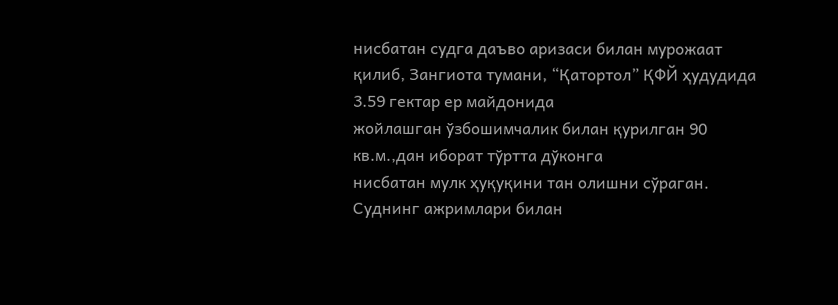нисбатан судга даъво аризаси билан мурожаат
қилиб, Зангиота тумани, “Қатортол” ҚФЙ ҳудудида 3.59 гектар ер майдонида
жойлашган ўзбошимчалик билан қурилган 90 кв.м.,дан иборат тўртта дўконга
нисбатан мулк ҳуқуқини тан олишни сўраган.
Суднинг ажримлари билан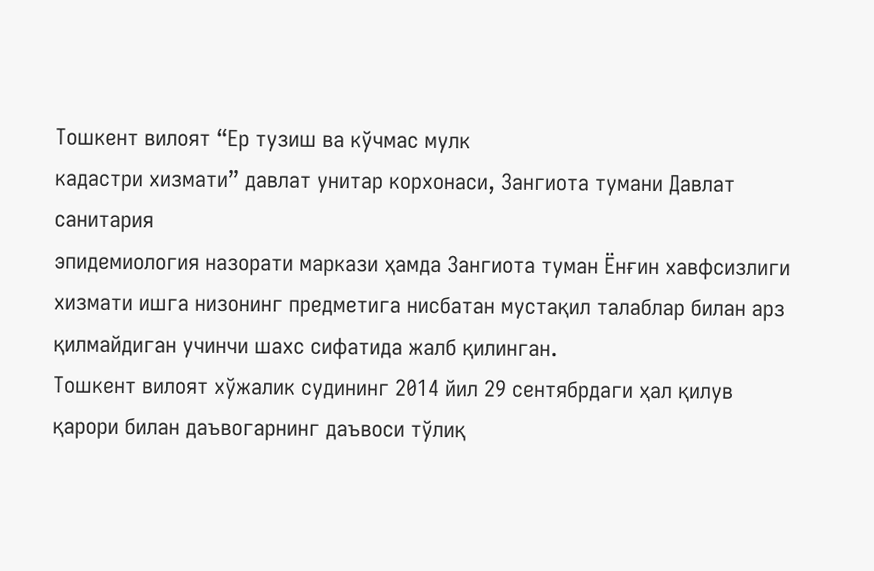Тошкент вилоят “Ер тузиш ва кўчмас мулк
кадастри хизмати” давлат унитар корхонаси, Зангиота тумани Давлат санитария
эпидемиология назорати маркази ҳамда Зангиота туман Ёнғин хавфсизлиги
хизмати ишга низонинг предметига нисбатан мустақил талаблар билан арз
қилмайдиган учинчи шахс сифатида жалб қилинган.
Тошкент вилоят хўжалик судининг 2014 йил 29 сентябрдаги ҳал қилув
қарори билан даъвогарнинг даъвоси тўлиқ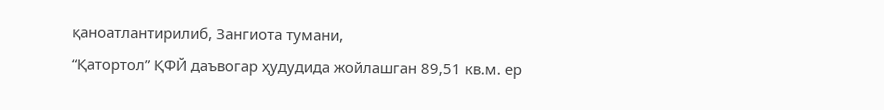қаноатлантирилиб, Зангиота тумани,
“Қатортол” ҚФЙ даъвогар ҳудудида жойлашган 89,51 кв.м. ер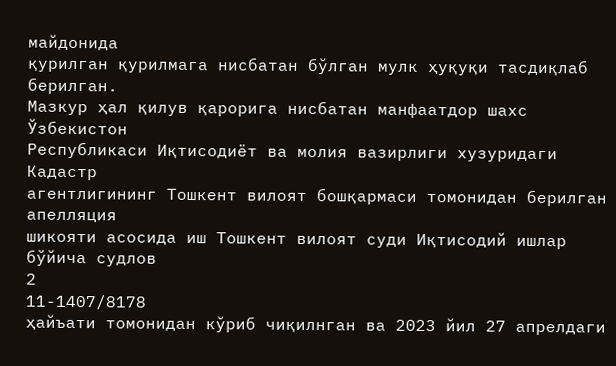майдонида
қурилган қурилмага нисбатан бўлган мулк ҳуқуқи тасдиқлаб берилган.
Мазкур ҳал қилув қарорига нисбатан манфаатдор шахс Ўзбекистон
Республикаси Иқтисодиёт ва молия вазирлиги хузуридаги Кадастр
агентлигининг Тошкент вилоят бошқармаси томонидан берилган апелляция
шикояти асосида иш Тошкент вилоят суди Иқтисодий ишлар бўйича судлов
2
11-1407/8178
ҳайъати томонидан кўриб чиқилнган ва 2023 йил 27 апрелдаги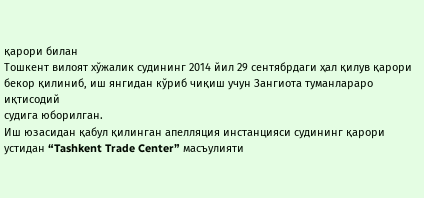қарори билан
Тошкент вилоят хўжалик судининг 2014 йил 29 сентябрдаги ҳал қилув қарори
бекор қилиниб, иш янгидан кўриб чиқиш учун Зангиота туманлараро иқтисодий
судига юборилган.
Иш юзасидан қабул қилинган апелляция инстанцияси судининг қарори
устидан “Tashkent Trade Center” масъулияти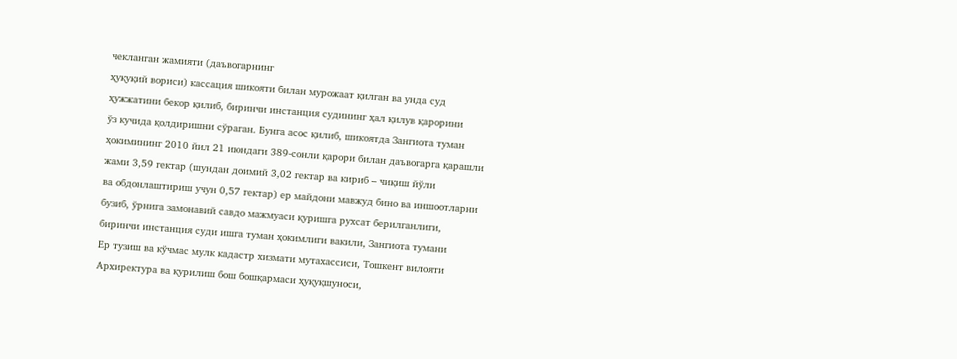чекланган жамияти (даъвогарнинг
ҳуқуқий вориси) кассация шикояти билан мурожаат қилган ва унда суд
ҳужжатини бекор қилиб, биринчи инстанция судининг ҳал қилув қарорини
ўз кучида қолдиришни сўраган. Бунга асос қилиб, шикоятда Зангиота туман
ҳокимининг 2010 йил 21 июндаги 389-сонли қарори билан даъвогарга қарашли
жами 3,59 гектар (шундан доимий 3,02 гектар ва кириб – чиқиш йўли
ва обдонлаштириш учун 0,57 гектар) ер майдони мавжуд бино ва иншоотларни
бузиб, ўрнига замонавий савдо мажмуаси қуришга рухсат берилганлиги,
биринчи инстанция суди ишга туман ҳокимлиги вакили, Зангиота тумани
Ер тузиш ва кўчмас мулк кадастр хизмати мутахассиси, Тошкент вилояти
Архиректура ва қурилиш бош бошқармаси ҳуқуқшуноси,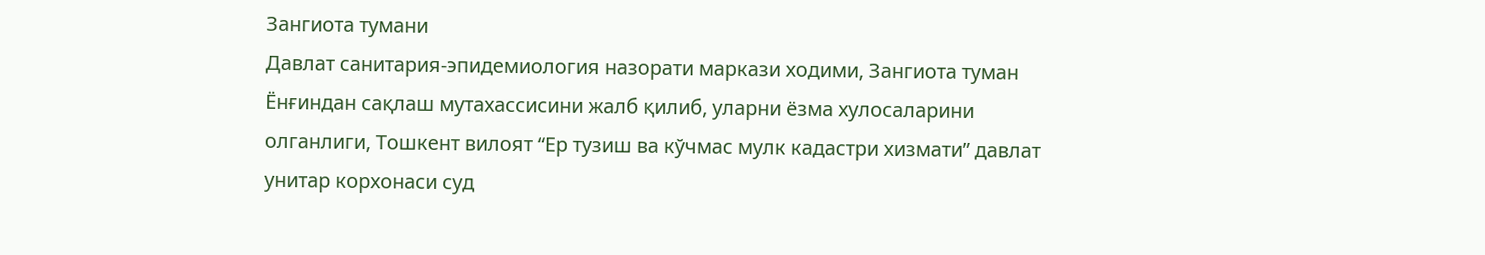Зангиота тумани
Давлат санитария-эпидемиология назорати маркази ходими, Зангиота туман
Ёнғиндан сақлаш мутахассисини жалб қилиб, уларни ёзма хулосаларини
олганлиги, Тошкент вилоят “Ер тузиш ва кўчмас мулк кадастри хизмати” давлат
унитар корхонаси суд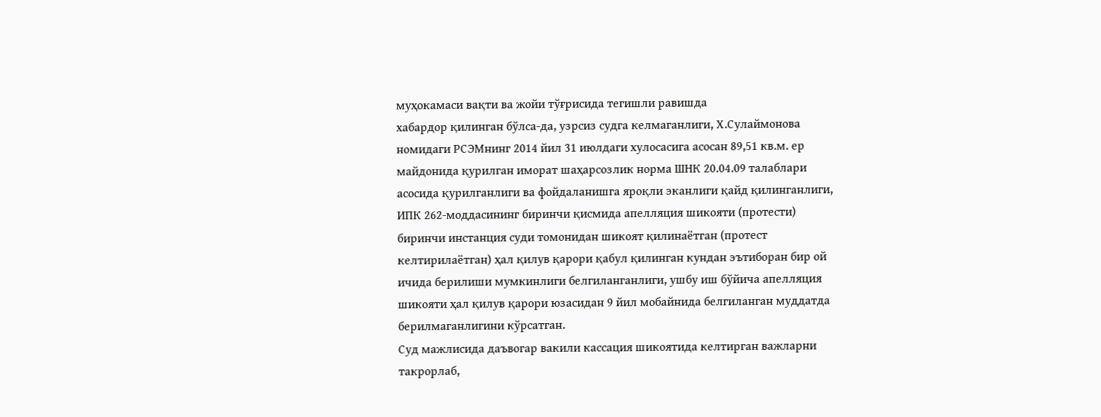муҳокамаси вақти ва жойи тўғрисида тегишли равишда
хабардор қилинган бўлса-да, узрсиз судга келмаганлиги, Х.Сулаймонова
номидаги РСЭМнинг 2014 йил 31 июлдаги хулосасига асосан 89,51 кв.м. ер
майдонида қурилган иморат шаҳарсозлик норма ШНК 20.04.09 талаблари
асосида қурилганлиги ва фойдаланишга яроқли эканлиги қайд қилинганлиги,
ИПК 262-моддасининг биринчи қисмида апелляция шикояти (протести)
биринчи инстанция суди томонидан шикоят қилинаётган (протест
келтирилаётган) ҳал қилув қарори қабул қилинган кундан эътиборан бир ой
ичида берилиши мумкинлиги белгиланганлиги, ушбу иш бўйича апелляция
шикояти ҳал қилув қарори юзасидан 9 йил мобайнида белгиланган муддатда
берилмаганлигини кўрсатган.
Суд мажлисида даъвогар вакили кассация шикоятида келтирган важларни
такрорлаб,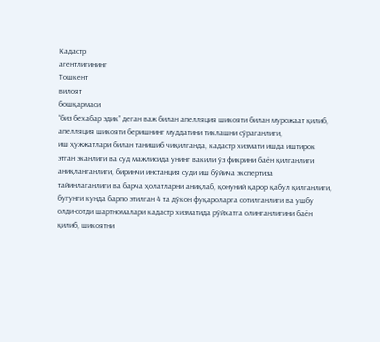Кадастр
агентлигининг
Тошкент
вилоят
бошқармаси
“биз бехабар эдик” деган важ билан апелляция шикояти билан мурожаат қилиб,
апелляция шикояти беришнинг муддатини тиклашни сўраганлиги,
иш ҳужжатлари билан танишиб чиқилганда, кадастр хизмати ишда иштирок
этган эканлиги ва суд мажлисида унинг вакили ўз фикрини баён қилганлиги
аниқланганлиги, биринчи инстанция суди иш бўйича экспертиза
тайинлаганлиги ва барча ҳолатларни аниқлаб, қонуний қарор қабул қилганлиги,
бугунги кунда барпо этилган 4 та дўкон фуқароларга сотилганлиги ва ушбу
олди-сотди шартномалари кадастр хизматида рўйхатга олинганлигини баён
қилиб, шикоятни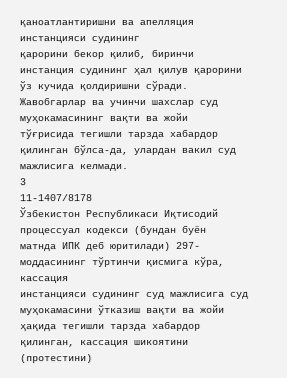қаноатлантиришни ва апелляция инстанцияси судининг
қарорини бекор қилиб, биринчи инстанция судининг ҳал қилув қарорини
ўз кучида қолдиришни сўради.
Жавобгарлар ва учинчи шахслар суд муҳокамасининг вақти ва жойи
тўғрисида тегишли тарзда хабардор қилинган бўлса-да, улардан вакил суд
мажлисига келмади.
3
11-1407/8178
Ўзбекистон Республикаси Иқтисодий процессуал кодекси (бундан буён
матнда ИПК деб юритилади) 297-моддасининг тўртинчи қисмига кўра, кассация
инстанцияси судининг суд мажлисига суд муҳокамасини ўтказиш вақти ва жойи
ҳақида тегишли тарзда хабардор қилинган, кассация шикоятини (протестини)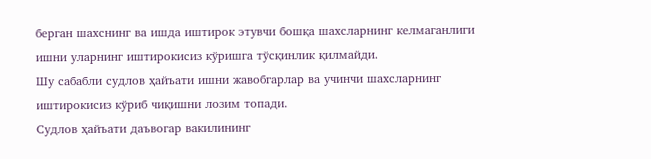берган шахснинг ва ишда иштирок этувчи бошқа шахсларнинг келмаганлиги
ишни уларнинг иштирокисиз кўришга тўсқинлик қилмайди.
Шу сабабли судлов ҳайъати ишни жавобгарлар ва учинчи шахсларнинг
иштирокисиз кўриб чиқишни лозим топади.
Судлов ҳайъати даъвогар вакилининг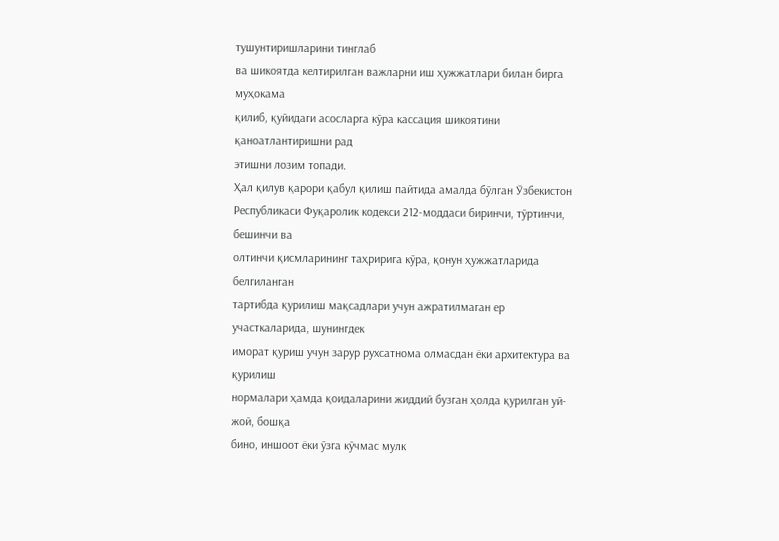тушунтиришларини тинглаб
ва шикоятда келтирилган важларни иш ҳужжатлари билан бирга муҳокама
қилиб, қуйидаги асосларга кўра кассация шикоятини қаноатлантиришни рад
этишни лозим топади.
Ҳал қилув қарори қабул қилиш пайтида амалда бўлган Ўзбекистон
Республикаси Фуқаролик кодекси 212-моддаси биринчи, тўртинчи, бешинчи ва
олтинчи қисмларининг таҳририга кўра, қонун ҳужжатларида белгиланган
тартибда қурилиш мақсадлари учун ажратилмаган ер участкаларида, шунингдек
иморат қуриш учун зарур рухсатнома олмасдан ёки архитектура ва қурилиш
нормалари ҳамда қоидаларини жиддий бузган ҳолда қурилган уй-жой, бошқа
бино, иншоот ёки ўзга кўчмас мулк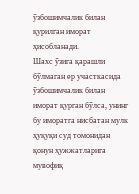ўзбошимчалик билан қурилган иморат
ҳисобланади.
Шахс ўзига қарашли бўлмаган ер участкасида ўзбошимчалик билан
иморат қурган бўлса, унинг бу иморатга нисбатан мулк ҳуқуқи суд томонидан
қонун ҳужжатларига мувофиқ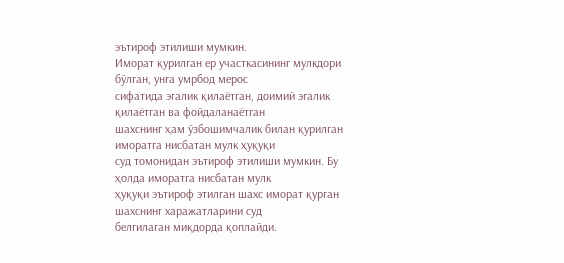эътироф этилиши мумкин.
Иморат қурилган ер участкасининг мулкдори бўлган, унга умрбод мерос
сифатида эгалик қилаётган, доимий эгалик қилаётган ва фойдаланаётган
шахснинг ҳам ўзбошимчалик билан қурилган иморатга нисбатан мулк ҳуқуқи
суд томонидан эътироф этилиши мумкин. Бу ҳолда иморатга нисбатан мулк
ҳуқуқи эътироф этилган шахс иморат қурган шахснинг харажатларини суд
белгилаган миқдорда қоплайди.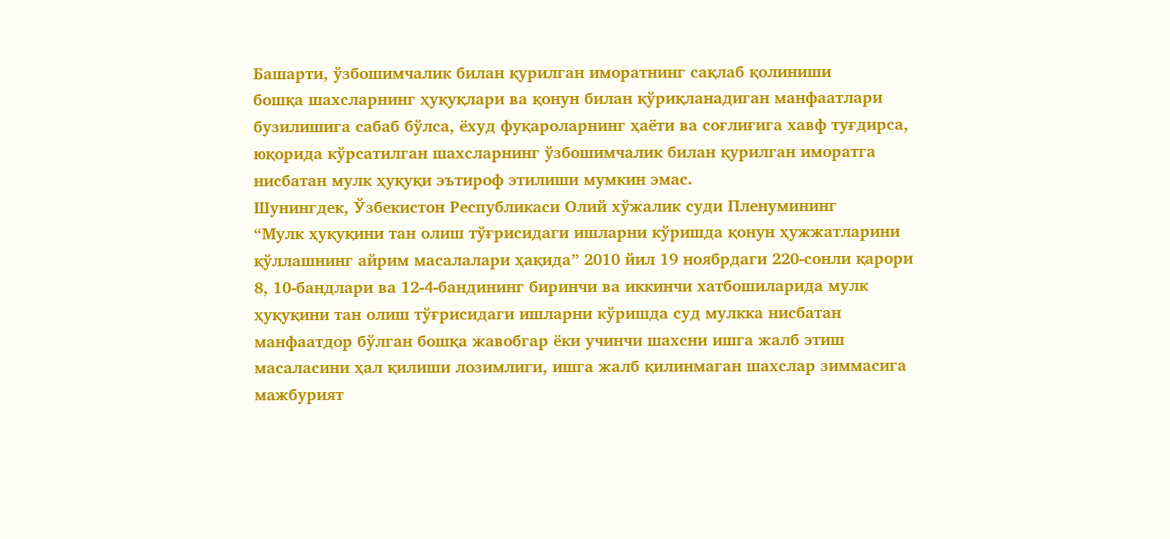Башарти, ўзбошимчалик билан қурилган иморатнинг сақлаб қолиниши
бошқа шахсларнинг ҳуқуқлари ва қонун билан қўриқланадиган манфаатлари
бузилишига сабаб бўлса, ёхуд фуқароларнинг ҳаёти ва соғлиғига хавф туғдирса,
юқорида кўрсатилган шахсларнинг ўзбошимчалик билан қурилган иморатга
нисбатан мулк ҳуқуқи эътироф этилиши мумкин эмас.
Шунингдек, Ўзбекистон Республикаси Олий хўжалик суди Пленумининг
“Мулк ҳуқуқини тан олиш тўғрисидаги ишларни кўришда қонун ҳужжатларини
қўллашнинг айрим масалалари ҳақида” 2010 йил 19 ноябрдаги 220-сонли қарори
8, 10-бандлари ва 12-4-бандининг биринчи ва иккинчи хатбошиларида мулк
ҳуқуқини тан олиш тўғрисидаги ишларни кўришда суд мулкка нисбатан
манфаатдор бўлган бошқа жавобгар ёки учинчи шахсни ишга жалб этиш
масаласини ҳал қилиши лозимлиги, ишга жалб қилинмаган шахслар зиммасига
мажбурият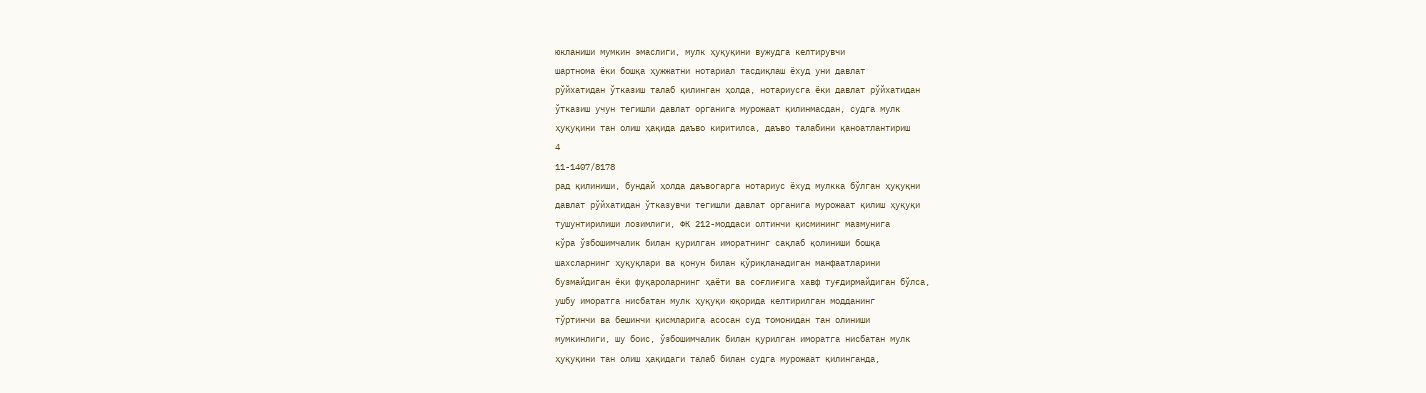юкланиши мумкин эмаслиги, мулк ҳуқуқини вужудга келтирувчи
шартнома ёки бошқа ҳужжатни нотариал тасдиқлаш ёхуд уни давлат
рўйхатидан ўтказиш талаб қилинган ҳолда, нотариусга ёки давлат рўйхатидан
ўтказиш учун тегишли давлат органига мурожаат қилинмасдан, судга мулк
ҳуқуқини тан олиш ҳақида даъво киритилса, даъво талабини қаноатлантириш
4
11-1407/8178
рад қилиниши, бундай ҳолда даъвогарга нотариус ёхуд мулкка бўлган ҳуқуқни
давлат рўйхатидан ўтказувчи тегишли давлат органига мурожаат қилиш ҳуқуқи
тушунтирилиши лозимлиги, ФК 212-моддаси олтинчи қисмининг мазмунига
кўра ўзбошимчалик билан қурилган иморатнинг сақлаб қолиниши бошқа
шахсларнинг ҳуқуқлари ва қонун билан қўриқланадиган манфаатларини
бузмайдиган ёки фуқароларнинг ҳаёти ва соғлиғига хавф туғдирмайдиган бўлса,
ушбу иморатга нисбатан мулк ҳуқуқи юқорида келтирилган модданинг
тўртинчи ва бешинчи қисмларига асосан суд томонидан тан олиниши
мумкинлиги, шу боис, ўзбошимчалик билан қурилган иморатга нисбатан мулк
ҳуқуқини тан олиш ҳақидаги талаб билан судга мурожаат қилинганда,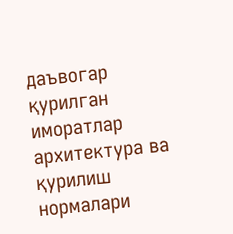даъвогар
қурилган иморатлар архитектура ва қурилиш нормалари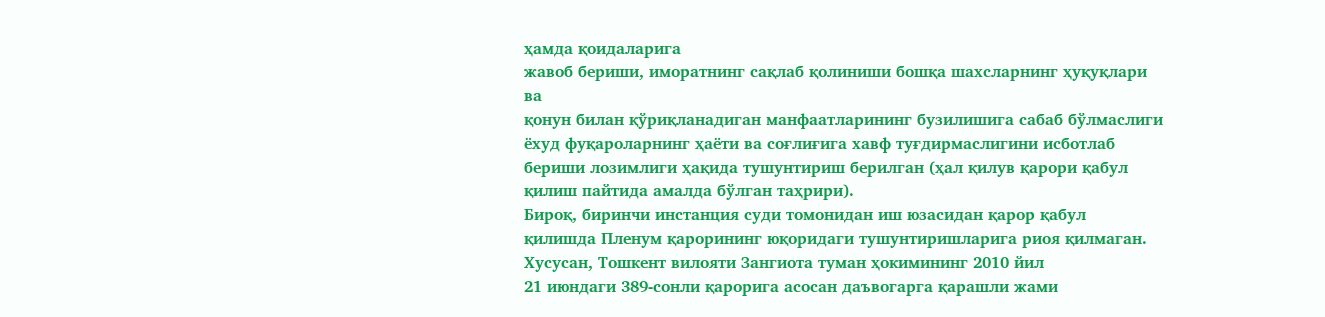ҳамда қоидаларига
жавоб бериши, иморатнинг сақлаб қолиниши бошқа шахсларнинг ҳуқуқлари ва
қонун билан қўриқланадиган манфаатларининг бузилишига сабаб бўлмаслиги
ёхуд фуқароларнинг ҳаёти ва соғлиғига хавф туғдирмаслигини исботлаб
бериши лозимлиги ҳақида тушунтириш берилган (ҳал қилув қарори қабул
қилиш пайтида амалда бўлган таҳрири).
Бироқ, биринчи инстанция суди томонидан иш юзасидан қарор қабул
қилишда Пленум қарорининг юқоридаги тушунтиришларига риоя қилмаган.
Хусусан, Тошкент вилояти Зангиота туман ҳокимининг 2010 йил
21 июндаги 389-сонли қарорига асосан даъвогарга қарашли жами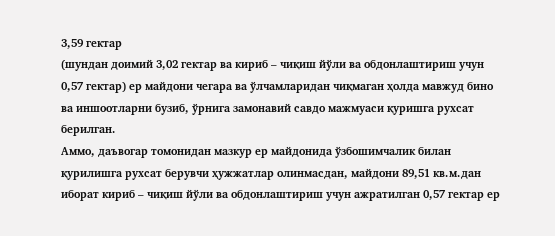3,59 гектар
(шундан доимий 3,02 гектар ва кириб – чиқиш йўли ва обдонлаштириш учун
0,57 гектар) ер майдони чегара ва ўлчамларидан чиқмаган ҳолда мавжуд бино
ва иншоотларни бузиб, ўрнига замонавий савдо мажмуаси қуришга рухсат
берилган.
Аммо, даъвогар томонидан мазкур ер майдонида ўзбошимчалик билан
қурилишга рухсат берувчи ҳужжатлар олинмасдан, майдони 89,51 кв.м.дан
иборат кириб – чиқиш йўли ва обдонлаштириш учун ажратилган 0,57 гектар ер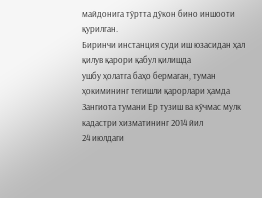майдонига тўртта дўкон бино иншооти қурилган.
Биринчи инстанция суди иш юзасидан ҳал қилув қарори қабул қилишда
ушбу ҳолатга баҳо бермаган, туман ҳокимининг тегишли қарорлари ҳамда
Зангиота тумани Ер тузиш ва кўчмас мулк кадастри хизматининг 2014 йил
24 июлдаги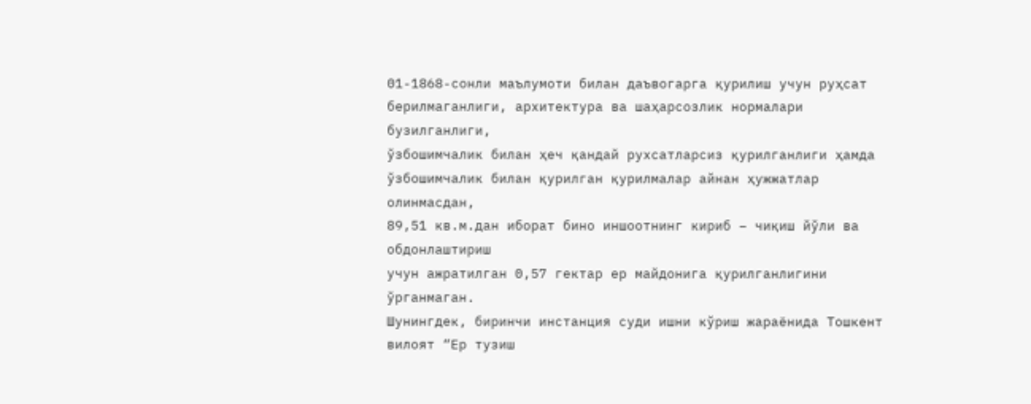01-1868-сонли маълумоти билан даъвогарга қурилиш учун руҳсат
берилмаганлиги, архитектура ва шаҳарсозлик нормалари бузилганлиги,
ўзбошимчалик билан ҳеч қандай рухсатларсиз қурилганлиги ҳамда
ўзбошимчалик билан қурилган қурилмалар айнан ҳужжатлар олинмасдан,
89,51 кв.м.дан иборат бино иншоотнинг кириб – чиқиш йўли ва обдонлаштириш
учун ажратилган 0,57 гектар ер майдонига қурилганлигини ўрганмаган.
Шунингдек, биринчи инстанция суди ишни кўриш жараёнида Тошкент
вилоят “Ер тузиш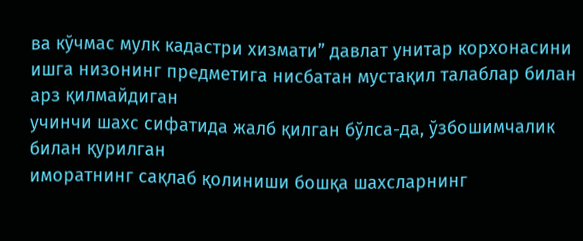ва кўчмас мулк кадастри хизмати” давлат унитар корхонасини
ишга низонинг предметига нисбатан мустақил талаблар билан арз қилмайдиган
учинчи шахс сифатида жалб қилган бўлса-да, ўзбошимчалик билан қурилган
иморатнинг сақлаб қолиниши бошқа шахсларнинг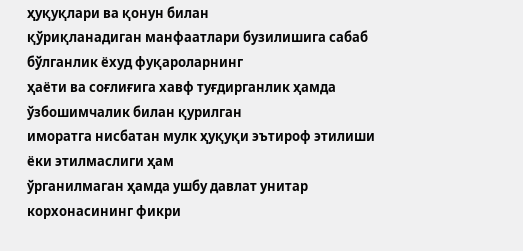ҳуқуқлари ва қонун билан
қўриқланадиган манфаатлари бузилишига сабаб бўлганлик ёхуд фуқароларнинг
ҳаёти ва соғлиғига хавф туғдирганлик ҳамда ўзбошимчалик билан қурилган
иморатга нисбатан мулк ҳуқуқи эътироф этилиши ёки этилмаслиги ҳам
ўрганилмаган ҳамда ушбу давлат унитар корхонасининг фикри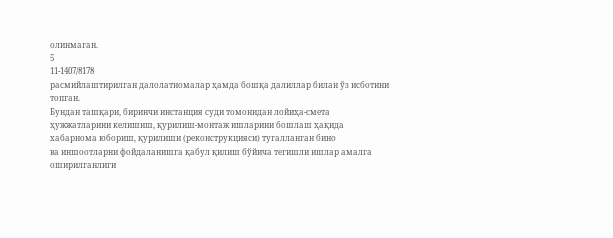олинмаган.
5
11-1407/8178
расмийлаштирилган далолатномалар ҳамда бошқа далиллар билан ўз исботини
топган.
Бундан ташқари, биринчи инстанция суди томонидан лойиҳа-смета
ҳужжатларини келишиш, қурилиш-монтаж ишларини бошлаш ҳақида
хабарнома юбориш, қурилиши (реконструкцияси) тугалланган бино
ва иншоотларни фойдаланишга қабул қилиш бўйича тегишли ишлар амалга
оширилганлиги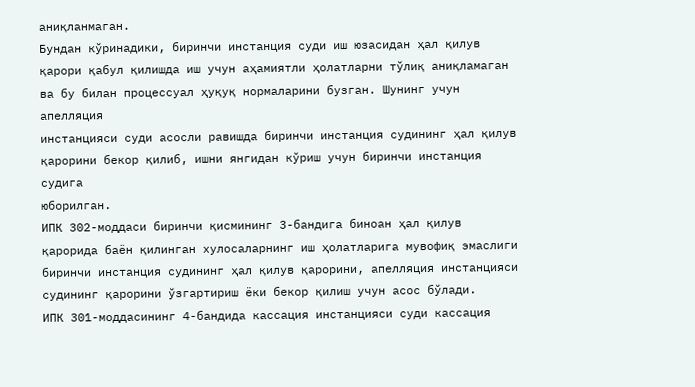аниқланмаган.
Бундан кўринадики, биринчи инстанция суди иш юзасидан ҳал қилув
қарори қабул қилишда иш учун аҳамиятли ҳолатларни тўлиқ аниқламаган
ва бу билан процессуал ҳуқуқ нормаларини бузган. Шунинг учун апелляция
инстанцияси суди асосли равишда биринчи инстанция судининг ҳал қилув
қарорини бекор қилиб, ишни янгидан кўриш учун биринчи инстанция судига
юборилган.
ИПК 302-моддаси биринчи қисмининг 3-бандига биноан ҳал қилув
қарорида баён қилинган хулосаларнинг иш ҳолатларига мувофиқ эмаслиги
биринчи инстанция судининг ҳал қилув қарорини, апелляция инстанцияси
судининг қарорини ўзгартириш ёки бекор қилиш учун асос бўлади.
ИПК 301-моддасининг 4-бандида кассация инстанцияси суди кассация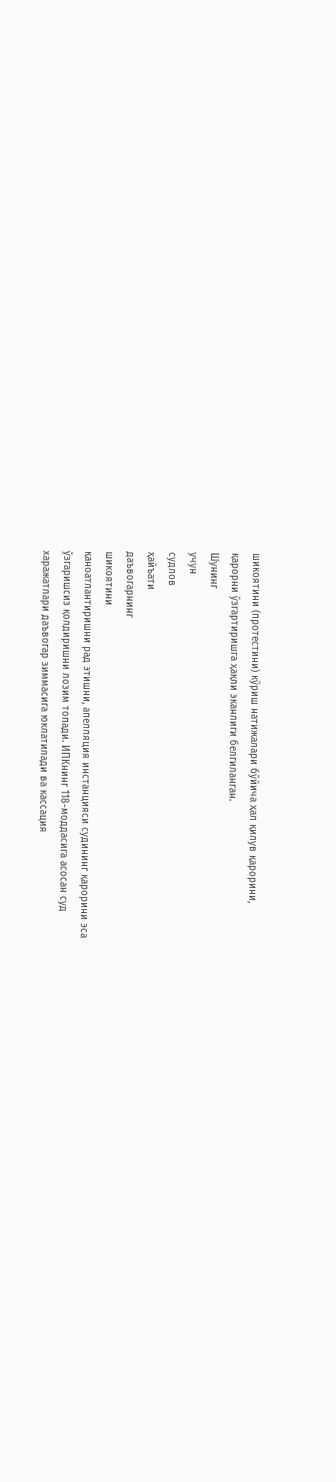шикоятини (протестини) кўриш натижалари бўйича ҳал қилув қарорини,
қарорни ўзгартиришга ҳақли эканлиги белгиланган.
Шунинг
учун
судлов
ҳайъати
даъвогарнинг
шикоятини
қаноатлантиришни рад этишни, апелляция инстанцияси судининг қарорини эса
ўзгаришсиз қолдиришни лозим топади. ИПКнинг 118-моддасига асосан суд
харажатлари даъвогар зиммасига юклатилади ва кассация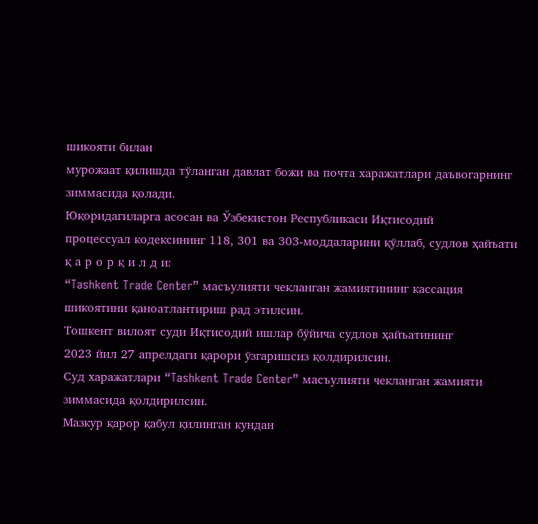шикояти билан
мурожаат қилишда тўланган давлат божи ва почта харажатлари даъвогарнинг
зиммасида қолади.
Юқоридагиларга асосан ва Ўзбекистон Республикаси Иқтисодий
процессуал кодексининг 118, 301 ва 303-моддаларини қўллаб, судлов ҳайъати
қ а р о р қ и л д и:
“Tashkent Trade Center” масъулияти чекланган жамиятининг кассация
шикоятини қаноатлантириш рад этилсин.
Тошкент вилоят суди Иқтисодий ишлар бўйича судлов ҳайъатининг
2023 йил 27 апрелдаги қарори ўзгаришсиз қолдирилсин.
Суд харажатлари “Tashkent Trade Center” масъулияти чекланган жамияти
зиммасида қолдирилсин.
Мазкур қарор қабул қилинган кундан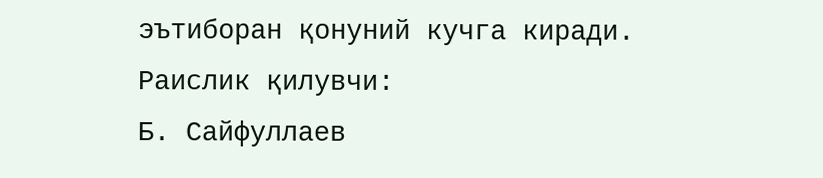эътиборан қонуний кучга киради.
Раислик қилувчи:
Б. Сайфуллаев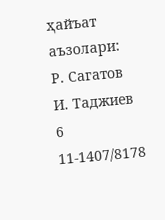ҳайъат аъзолари:
Р. Сагатов
И. Таджиев
6
11-1407/8178